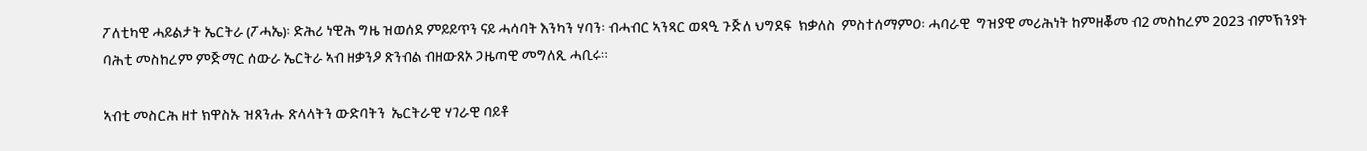ፖለቲካዊ ሓይልታት ኤርትራ (ፖሓኤ)፡ ድሕሪ ነዊሕ ግዜ ዝወሰደ ምይይጥን ናይ ሓሳባት እንካን ሃባን፡ ብሓብር ኣንጻር ወጻዒ ጉጅለ ህግደፍ  ክቃለስ  ምስተሰማምዐ፡ ሓባራዊ  ግዝያዊ መሪሕነት ከምዘቖመ ብ2 መስከረም 2023 ብምኽንያት ባሕቲ መስከረም ምጅማር ሰውራ ኤርትራ ኣብ ዘቃንዖ ጽንብል ብዘውጸኦ ጋዜጣዊ መግለጺ ሓቢሩ።

ኣብቲ መስርሕ ዘተ ክዋስኡ ዝጸንሑ ጽላላትን ውድባትን  ኤርትራዊ ሃገራዊ ባይቶ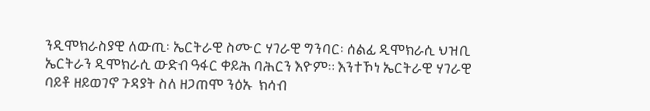ንዲሞክራስያዊ ለውጢ፡ ኤርትራዊ ስሙር ሃገራዊ ግንባር፡ ሰልፊ ዲሞክራሲ ህዝቢ ኤርትራን ዲሞክራሲ ውድብ ዓፋር ቀይሕ ባሕርን እዮም። እንተኾነ ኤርትራዊ ሃገራዊ ባይቶ ዘይወገኖ ጉዳያት ስለ ዘጋጠሞ ንዕኡ  ክሳብ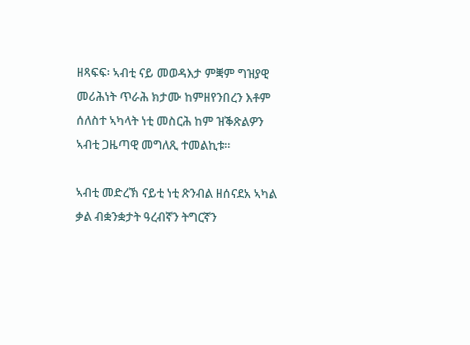ዘጻፍፍ፡ ኣብቲ ናይ መወዳእታ ምቛም ግዝያዊ መሪሕነት ጥራሕ ክታሙ ከምዘየንበረን እቶም ሰለስተ ኣካላት ነቲ መስርሕ ከም ዝቕጽልዎን ኣብቲ ጋዜጣዊ መግለጺ ተመልኪቱ።

ኣብቲ መድረኽ ናይቲ ነቲ ጽንብል ዘሰናደአ ኣካል ቃል ብቋንቋታት ዓረብኛን ትግርኛን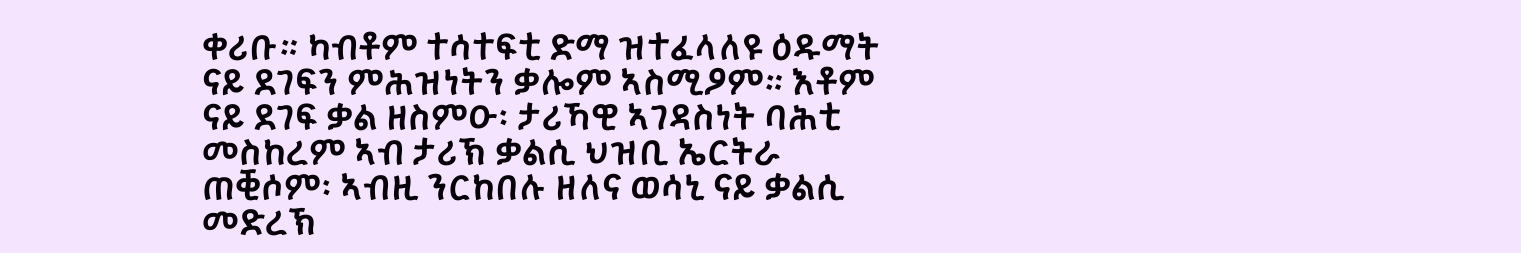ቀሪቡ። ካብቶም ተሳተፍቲ ድማ ዝተፈላለዩ ዕዱማት ናይ ደገፍን ምሕዝነትን ቃሎም ኣስሚዖም። እቶም ናይ ደገፍ ቃል ዘስምዑ፡ ታሪኻዊ ኣገዳስነት ባሕቲ መስከረም ኣብ ታሪኽ ቃልሲ ህዝቢ ኤርትራ ጠቒሶም፡ ኣብዚ ንርከበሉ ዘለና ወሳኒ ናይ ቃልሲ መድረኽ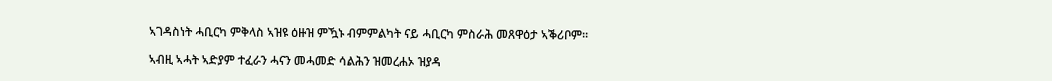ኣገዳስነት ሓቢርካ ምቅላስ ኣዝዩ ዕዙዝ ምዃኑ ብምምልካት ናይ ሓቢርካ ምስራሕ መጸዋዕታ ኣቕሪቦም።

ኣብዚ ኣሓት ኣድያም ተፈራን ሓናን መሓመድ ሳልሕን ዝመረሐኦ ዝያዳ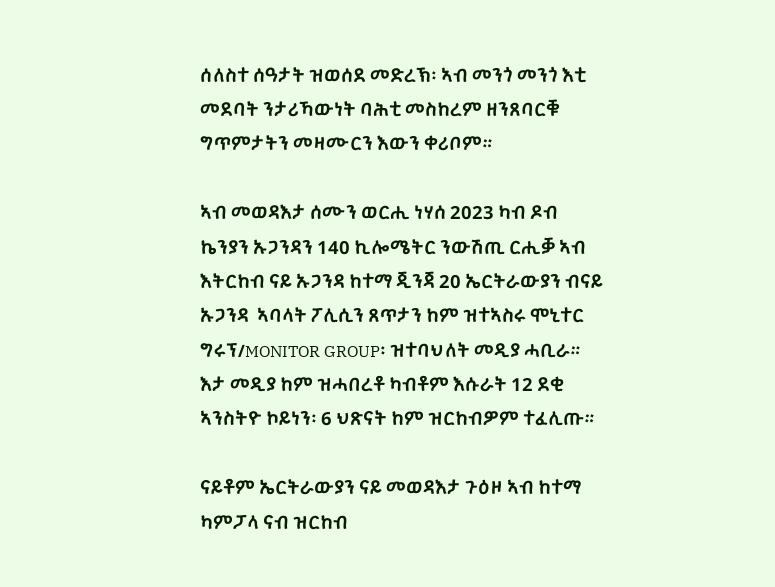ሰለስተ ሰዓታት ዝወሰደ መድረኽ፡ ኣብ መንጎ መንጎ እቲ መደባት ንታሪኻውነት ባሕቲ መስከረም ዘንጸባርቑ ግጥምታትን መዛሙርን እውን ቀሪቦም።

ኣብ መወዳእታ ሰሙን ወርሒ ነሃሰ 2023 ካብ ዶብ ኬንያን ኡጋንዳን 140 ኪሎሜትር ንውሽጢ ርሒቓ ኣብ እትርከብ ናይ ኡጋንዳ ከተማ ጂንጃ 20 ኤርትራውያን ብናይ ኡጋንዳ  ኣባላት ፖሊሲን ጸጥታን ከም ዝተኣስሩ ሞኒተር ግሩፕ/MONITOR GROUP፡ ዝተባህለት መዲያ ሓቢራ። እታ መዲያ ከም ዝሓበረቶ ካብቶም እሱራት 12 ደቂ ኣንስትዮ ኮይነን፡ 6 ህጽናት ከም ዝርከብዎም ተፈሊጡ።

ናይቶም ኤርትራውያን ናይ መወዳእታ ጉዕዞ ኣብ ከተማ ካምፓላ ናብ ዝርከብ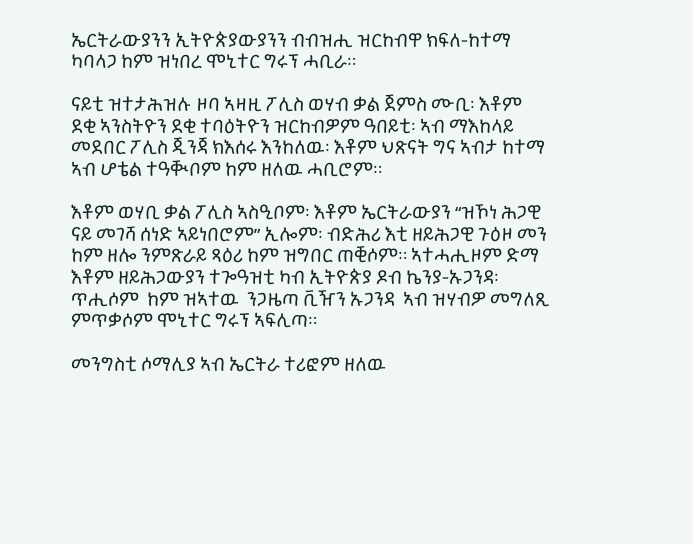ኤርትራውያንን ኢትዮጵያውያንን ብብዝሒ ዝርከብዋ ክፍለ-ከተማ ካባላጋ ከም ዝነበረ ሞኒተር ግሩፕ ሓቢራ።

ናይቲ ዝተታሕዝሉ ዞባ ኣዛዚ ፖሊስ ወሃብ ቃል ጀምስ ሙቢ፡ እቶም ደቂ ኣንስትዮን ደቂ ተባዕትዮን ዝርከብዎም ዓበይቲ፡ ኣብ ማእከላይ መደበር ፖሊስ ጂንጃ ክእሰሩ እንከለዉ፡ እቶም ህጽናት ግና ኣብታ ከተማ ኣብ ሆቴል ተዓቚቦም ከም ዘለዉ ሓቢሮም።

እቶም ወሃቢ ቃል ፖሊስ ኣስዒቦም፡ እቶም ኤርትራውያን “ዝኾነ ሕጋዊ ናይ መገሻ ሰነድ ኣይነበሮም” ኢሎም፡ ብድሕሪ እቲ ዘይሕጋዊ ጉዕዞ መን ከም ዘሎ ንምጽራይ ጻዕሪ ከም ዝግበር ጠቒሶም። ኣተሓሒዞም ድማ እቶም ዘይሕጋውያን ተጐዓዝቲ ካብ ኢትዮጵያ ዶብ ኬንያ-ኡጋንዳ፡ ጥሒሶም  ከም ዝኣተዉ  ንጋዜጣ ቪዥን ኡጋንዳ  ኣብ ዝሃብዎ መግለጺ ምጥቃሶም ሞኒተር ግሩፕ ኣፍሊጣ።

መንግስቲ ሶማሊያ ኣብ ኤርትራ ተሪፎም ዘለዉ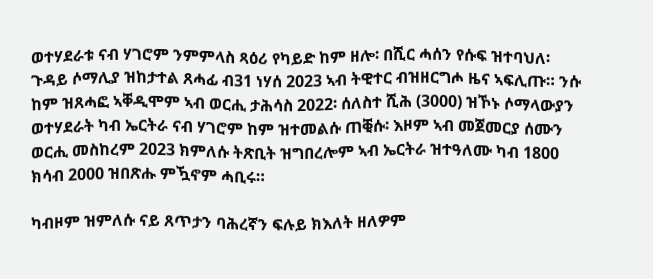ወተሃደራቱ ናብ ሃገሮም ንምምላስ ጻዕሪ የካይድ ከም ዘሎ፡ በሺር ሓሰን የሱፍ ዝተባህለ፡ ጉዳይ ሶማሊያ ዝከታተል ጸሓፊ ብ31 ነሃሰ 2023 ኣብ ትዊተር ብዝዘርግሖ ዜና ኣፍሊጡ። ንሱ ከም ዝጸሓፎ ኣቐዲሞም ኣብ ወርሒ ታሕሳስ 2022፡ ሰለስተ ሺሕ (3000) ዝኾኑ ሶማላውያን ወተሃደራት ካብ ኤርትራ ናብ ሃገሮም ከም ዝተመልሱ ጠቒሱ፡ እዞም ኣብ መጀመርያ ሰሙን ወርሒ መስከረም 2023 ክምለሱ ትጽቢት ዝግበረሎም ኣብ ኤርትራ ዝተዓለሙ ካብ 1800 ክሳብ 2000 ዝበጽሑ ምዃኖም ሓቢሩ።

ካብዞም ዝምለሱ ናይ ጸጥታን ባሕረኛን ፍሉይ ክእለት ዘለዎም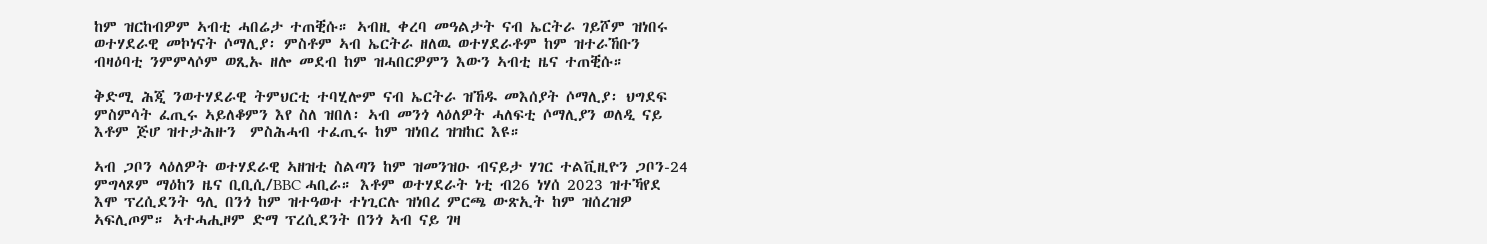ከም ዝርከብዎም ኣብቲ ሓበሬታ ተጠቒሱ። ኣብዚ ቀረባ መዓልታት ናብ ኤርትራ ገይሾም ዝነበሩ ወተሃደራዊ መኮነናት ሶማሊያ፡ ምስቶም ኣብ ኤርትራ ዘለዉ ወተሃደራቶም ከም ዝተራኸቡን ብዛዕባቲ ንምምላሶም ወጺኡ ዘሎ መደብ ከም ዝሓበርዎምን እውን ኣብቲ ዜና ተጠቒሱ።

ቅድሚ ሕጂ ንወተሃደራዊ ትምህርቲ ተባሂሎም ናብ ኤርትራ ዝኸዱ መእሰያት ሶማሊያ፡ ህግደፍ ምስምሳት ፈጢሩ ኣይለቆምን እየ ስለ ዝበለ፡ ኣብ መንጎ ላዕለዎት ሓለፍቲ ሶማሊያን ወለዲ ናይ እቶም ጅሆ ዝተታሕዙን  ምስሕሓብ ተፈጢሩ ከም ዝነበረ ዝዝከር እዩ።

ኣብ ጋቦን ላዕለዎት ወተሃደራዊ ኣዘዝቲ ስልጣን ከም ዝመንዝዑ ብናይታ ሃገር ተልቪዚዮን ጋቦን-24 ምግላጾም ማዕከን ዜና ቢቢሲ/BBC ሓቢራ። እቶም ወተሃደራት ነቲ ብ26 ነሃሰ 2023 ዝተኻየደ እሞ ፕረሲደንት ዓሊ በንጎ ከም ዝተዓወተ ተነጊርሉ ዝነበረ ምርጫ ውጽኢት ከም ዝሰረዝዎ ኣፍሊጦም። ኣተሓሒዞም ድማ ፕረሲደንት በንጎ ኣብ ናይ ገዛ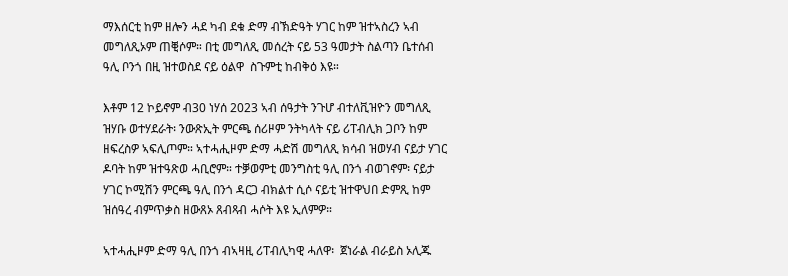ማእሰርቲ ከም ዘሎን ሓደ ካብ ደቁ ድማ ብኽድዓት ሃገር ከም ዝተኣስረን ኣብ መግለጺኦም ጠቒሶም። በቲ መግለጺ መሰረት ናይ 53 ዓመታት ስልጣን ቤተሰብ ዓሊ ቦንጎ በዚ ዝተወስደ ናይ ዕልዋ  ስጉምቲ ከብቅዕ እዩ።

እቶም 12 ኮይኖም ብ30 ነሃሰ 2023 ኣብ ሰዓታት ንጉሆ ብተለቪዝዮን መግለጺ ዝሃቡ ወተሃደራት፡ ንውጽኢት ምርጫ ሰሪዞም ንትካላት ናይ ሪፐብሊክ ጋቦን ከም ዘፍረስዎ ኣፍሊጦም። ኣተሓሒዞም ድማ ሓድሽ መግለጺ ክሳብ ዝወሃብ ናይታ ሃገር ዶባት ከም ዝተዓጽወ ሓቢሮም። ተቓወምቲ መንግስቲ ዓሊ በንጎ ብወገኖም፡ ናይታ ሃገር ኮሚሽን ምርጫ ዓሊ በንጎ ዳርጋ ብክልተ ሲሶ ናይቲ ዝተዋህበ ድምጺ ከም ዝሰዓረ ብምጥቃስ ዘውጸኦ ጸብጻብ ሓሶት እዩ ኢለምዎ።

ኣተሓሒዞም ድማ ዓሊ በንጎ ብኣዛዚ ሪፐብሊካዊ ሓለዋ፡  ጀነራል ብራይስ ኦሊጁ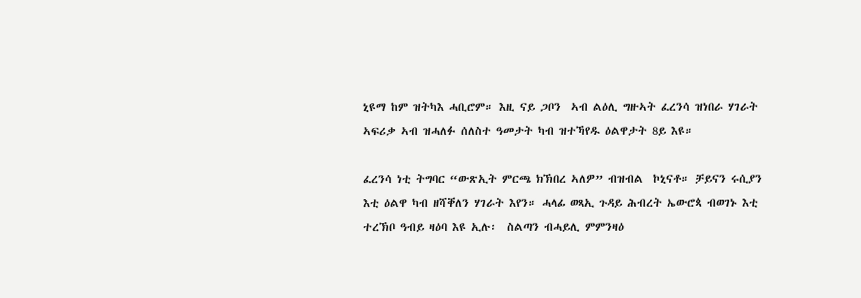ኒዩማ ከም ዝትካእ ሓቢሮም። እዚ ናይ ጋቦን  ኣብ ልዕሊ ግዙኣት ፈረንሳ ዝነበራ ሃገራት ኣፍሪቃ ኣብ ዝሓለፉ ሰለስተ ዓመታት ካብ ዝተኻየዱ ዕልዋታት 8ይ እዩ።

ፈረንሳ ነቲ ትግባር “ውጽኢት ምርጫ ክኽበረ ኣለዎ” ብዝብል  ኮኒናቶ። ቻይናን ሩሲያን እቲ ዕልዋ ካብ ዘሻቐለን ሃገራት እየን። ሓላፊ ወጻኢ ጉዳይ ሕብረት ኤውሮጳ ብወገኑ እቲ ተረኽቦ ዓብይ ዛዕባ እዩ ኢሉ፡  ስልጣን ብሓይሊ ምምንዛዕ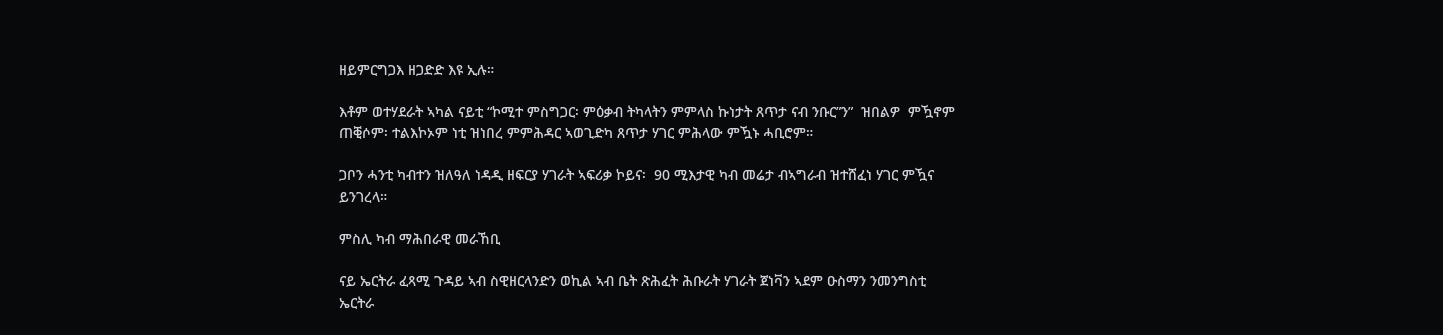ዘይምርግጋእ ዘጋድድ እዩ ኢሉ።

እቶም ወተሃደራት ኣካል ናይቲ “ኮሚተ ምስግጋር፡ ምዕቃብ ትካላትን ምምላስ ኩነታት ጸጥታ ናብ ንቡር”ን”  ዝበልዎ  ምዃኖም ጠቒሶም፡ ተልእኮኦም ነቲ ዝነበረ ምምሕዳር ኣወጊድካ ጸጥታ ሃገር ምሕላው ምዃኑ ሓቢሮም።

ጋቦን ሓንቲ ካብተን ዝለዓለ ነዳዲ ዘፍርያ ሃገራት ኣፍሪቃ ኮይና፡  90 ሚእታዊ ካብ መሬታ ብኣግራብ ዝተሸፈነ ሃገር ምዃና ይንገረላ።

ምስሊ ካብ ማሕበራዊ መራኸቢ

ናይ ኤርትራ ፈጻሚ ጉዳይ ኣብ ስዊዘርላንድን ወኪል ኣብ ቤት ጽሕፈት ሕቡራት ሃገራት ጀነቫን ኣደም ዑስማን ንመንግስቲ ኤርትራ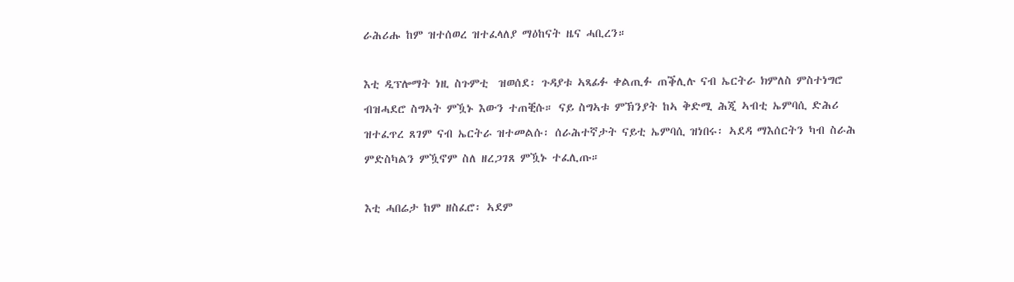ራሕሪሑ ከም ዝተሰወረ ዝተፈላለያ ማዕከናት ዜና ሓቢረን።

እቲ ዲፕሎማት ነዚ ስጉምቲ  ዝወሰደ፡ ጉዳያቱ ኣጻፊፉ ቀልጢፉ ጠቕሊሉ ናብ ኤርትራ ክምለስ ምስተነግሮ ብዝሓደሮ ስግኣት ምዃኑ እውን ተጠቒሱ። ናይ ስግኣቱ ምኽንያት ከኣ ቅድሚ ሕጂ ኣብቲ ኤምባሲ ድሕሪ ዝተፈጥረ ጸገም ናብ ኤርትራ ዝተመልሱ፡ ሰራሕተኛታት ናይቲ ኤምባሲ ዝነበሩ፡ ኣደዳ ማእሰርትን ካብ ስራሕ ምድስካልን ምዃኖም ስለ ዘረጋገጸ ምዃኑ ተፈሊጡ።

እቲ ሓበሬታ ከም ዘስፈሮ፡ ኣደም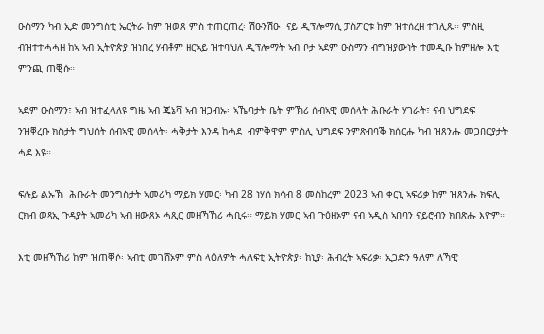ዑስማን ካብ ኢድ መንግስቲ ኤርትራ ከም ዝወጸ ምስ ተጠርጠረ፡ ሽዑንሽዑ  ናይ ዲፕሎማሲ ፓስፖርቱ ከም ዝተሰረዘ ተገሊጹ። ምስዚ ብዝተተሓሓዘ ከኣ ኣብ ኢትዮጵያ ዝነበረ ሃብቶም ዘርኣይ ዝተባህለ ዲፕሎማት ኣብ ቦታ ኣደም ዑስማን ብግዝያውነት ተመዲቡ ከምዘሎ እቲ ምንጪ ጠቒሱ።

ኣደም ዑስማን፣ ኣብ ዝተፈላለዩ ግዜ ኣብ ጄኔቫ ኣብ ዝጋብኡ፡ ኣኼባታት ቤት ምኽሪ ሰብኣዊ መሰላት ሕቡራት ሃገራት፣ ናብ ህግደፍ ንዝቐረቡ ክስታት ግህሰት ሰብኣዊ መሰላት፡ ሓቅታት እንዳ ከሓደ  ብምቅዋም ምስሊ ህግደፍ ንምጽብባቕ ክሰርሑ ካብ ዝጸንሑ መጋበርያታት ሓደ እዩ።

ፍሉይ ልኡኽ  ሕቡራት መንግስታት ኣመሪካ ማይክ ሃመር፡ ካብ 28 ነሃሰ ክሳብ 8 መስከረም 2023 ኣብ ቀርኒ ኣፍሪቃ ከም ዝጸንሑ ክፍሊ ርክብ ወጻኢ ጉዳያት ኣመሪካ ኣብ ዘውጸኦ ሓጺር መዘኻኸሪ ሓቢሩ። ማይክ ሃመር ኣብ ጉዕዘኦም ናብ ኣዲስ ኣበባን ናይሮብን ክበጽሑ እዮም።

እቲ መዘኻኸሪ ከም ዝጠቐሶ፡ ኣብቲ መገሸኦም ምስ ላዕለዎት ሓለፍቲ ኢትዮጵያ፡ ከኒያ፡ ሕብረት ኣፍሪቃ፡ ኢጋድን ዓለም ለኻዊ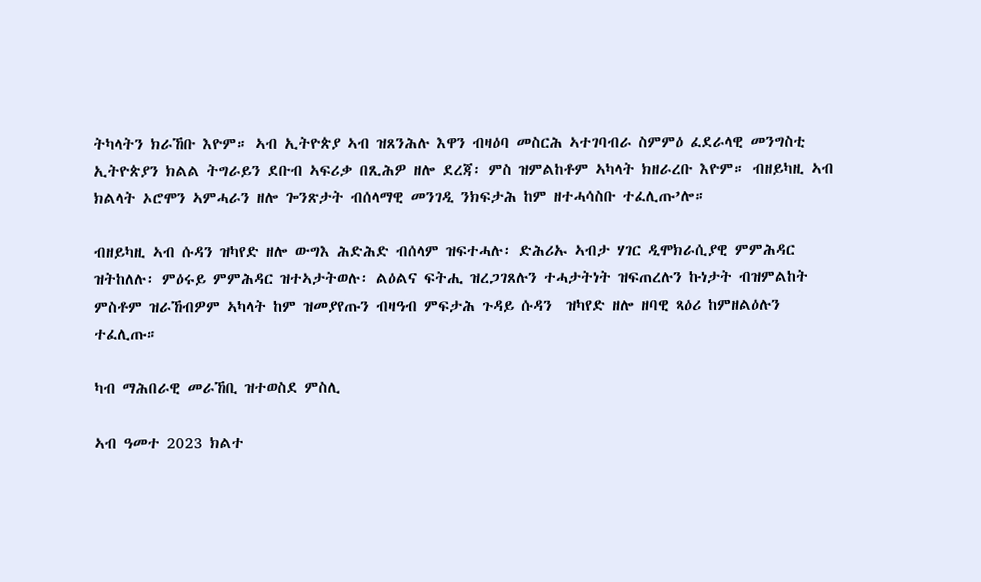ትካላትን ክራኸቡ እዮም። ኣብ ኢትዮጵያ ኣብ ዝጸንሕሉ እዋን ብዛዕባ መስርሕ ኣተገባብራ ስምምዕ ፈደራላዊ መንግስቲ ኢትዮጵያን ክልል ትግራይን ደቡብ ኣፍሪቃ በጺሕዎ ዘሎ ደረጃ፡ ምስ ዝምልከቶም ኣካላት ክዘራረቡ እዮም። ብዘይካዚ ኣብ ክልላት ኦሮሞን ኣምሓራን ዘሎ ጐንጽታት ብሰላማዊ መንገዲ ንክፍታሕ ከም ዘተሓሳስቡ ተፈሊጡ’ሎ።

ብዘይካዚ ኣብ ሱዳን ዝካየድ ዘሎ ውግእ ሕድሕድ ብሰላም ዝፍተሓሉ፡ ድሕሪኡ ኣብታ ሃገር ዲሞክራሲያዊ ምምሕዳር ዝትከለሉ፡ ምዕሩይ ምምሕዳር ዝተኣታትወሉ፡ ልዕልና ፍትሒ ዝረጋገጸሉን ተሓታትነት ዝፍጠረሉን ኩነታት ብዝምልከት ምስቶም ዝራኸብዎም ኣካላት ከም ዝመያየጡን ብዛዓብ ምፍታሕ ጉዳይ ሱዳን  ዝካየድ ዘሎ ዘባዊ ጻዕሪ ከምዘልዕሉን  ተፈሊጡ።

ካብ ማሕበራዊ መራኸቢ ዝተወስደ ምስሊ

ኣብ ዓመተ 2023 ክልተ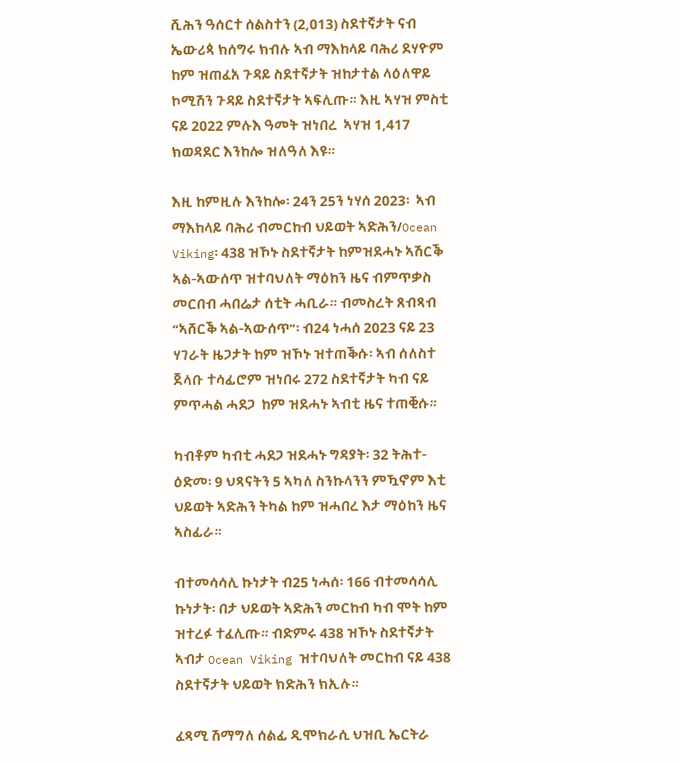ሺሕን ዓሰርተ ሰልስተን (2,013) ስደተኛታት ናብ ኤውሪጳ ክሰግሩ ክብሉ ኣብ ማእከላይ ባሕሪ ደሃዮም ከም ዝጠፈአ ጉዳይ ስደተኛታት ዝከታተል ላዕለዋይ ኮሚሽን ጉዳይ ስደተኛታት ኣፍሊጡ። እዚ ኣሃዝ ምስቲ ናይ 2022 ምሉእ ዓመት ዝነበረ  ኣሃዝ 1,417 ክወዳደር እንከሎ ዝለዓለ እዩ።

እዚ ከምዚሉ እንከሎ፡ 24ን 25ን ነሃሰ 2023፡  ኣብ ማእከላይ ባሕሪ ብመርከብ ህይወት ኣድሕን/Ocean Viking፡ 438 ዝኾኑ ስደተኛታት ከምዝደሓኑ ኣሽርቕ ኣል-ኣውሰጥ ዝተባህለት ማዕከን ዜና ብምጥቃስ መርበብ ሓበሬታ ሰቲት ሓቢራ። ብመስረት ጸብጻብ “ኣሸርቕ ኣል-ኣውሰጥ”፡ ብ24 ነሓሰ 2023 ናይ 23 ሃገራት ዜጋታት ከም ዝኾኑ ዝተጠቕሱ፡ ኣብ ሰለስተ ጀላቡ ተሳፊሮም ዝነበሩ 272 ስደተኛታት ካብ ናይ ምጥሓል ሓደጋ  ከም ዝደሓኑ ኣብቲ ዜና ተጠቒሱ።

ካብቶም ካብቲ ሓደጋ ዝደሓኑ ግዳያት፡ 32 ትሕተ-ዕድመ፡ 9 ህጻናትን 5 ኣካለ ስንኩላንን ምዃኖም እቲ ህይወት ኣድሕን ትካል ከም ዝሓበረ እታ ማዕከን ዜና ኣስፊራ።

ብተመሳሳሊ ኩነታት ብ25 ነሓሰ፡ 166 ብተመሳሳሊ ኩነታት፡ በታ ህይወት ኣድሕን መርከብ ካብ ሞት ከም ዝተረፉ ተፈሊጡ። ብድምሩ 438 ዝኾኑ ስደተኛታት ኣብታ Ocean Viking ዝተባህለት መርከብ ናይ 438 ስደተኛታት ህይወት ክድሕን ክኢሉ።

ፈጻሚ ሽማግለ ሰልፊ ዲሞክራሲ ህዝቢ ኤርትራ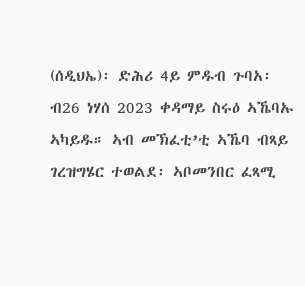(ሰዲህኤ)፡ ድሕሪ 4ይ ምዱብ ጉባአ፡ ብ26 ነሃሰ 2023 ቀዳማይ ስሩዕ ኣኼባኡ ኣካይዱ። ኣብ መኽፈቲ’ቲ ኣኼባ ብጻይ ገረዝግሄር ተወልደ፡ ኣቦመንበር ፈጻሚ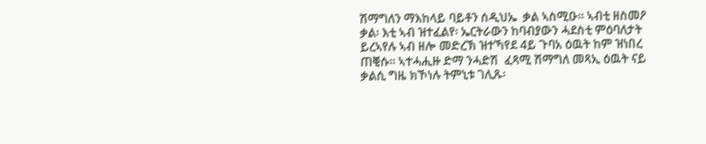ሽማግለን ማእከላይ ባይቶን ሰዲህኤ  ቃል ኣስሚዑ። ኣብቲ ዘስመዖ ቃል፡ እቲ ኣብ ዝተፈልየ፡ ኤርትራውን ከባብያውን ሓደስቲ ምዕባለታት ይረኣየሉ ኣብ ዘሎ መድረኽ ዝተኻየደ 4ይ ጉባአ ዕዉት ከም ዝነበረ ጠቒሱ። ኣተሓሒዙ ድማ ንሓድሽ  ፈጻሚ ሽማግለ መጻኢ ዕዉት ናይ ቃልሲ ግዜ ክኾነሉ ትምኒቱ ገሊጹ፡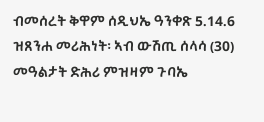ብመሰረት ቅዋም ሰዲህኤ ዓንቀጽ 5.14.6 ዝጸንሐ መሪሕነት፡ ኣብ ውሽጢ ሰላሳ (30) መዓልታት ድሕሪ ምዝዛም ጉባኤ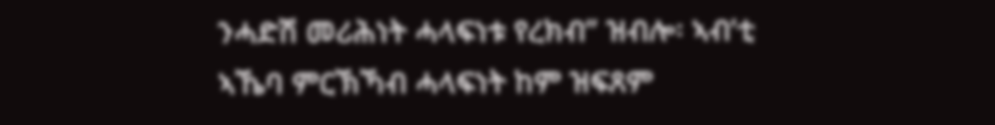ንሓድሽ መሪሕነት ሓላፍነቱ የረክብ” ዝብሎ፡ ኣብ’ቲ ኣኼባ ምርኽኻብ ሓላፍነት ከም ዝፍጸም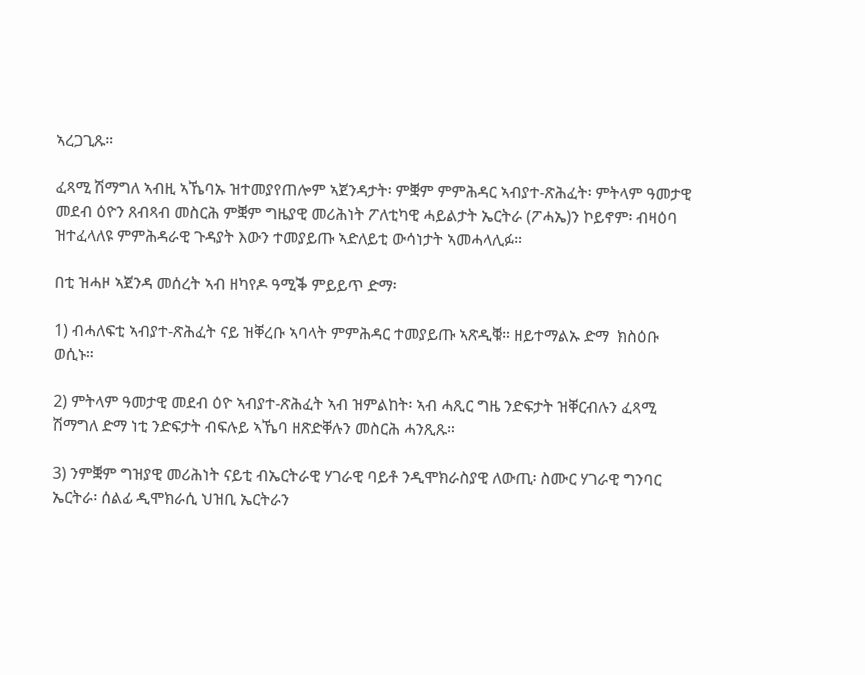ኣረጋጊጹ።

ፈጻሚ ሽማግለ ኣብዚ ኣኼባኡ ዝተመያየጠሎም ኣጀንዳታት፡ ምቛም ምምሕዳር ኣብያተ-ጽሕፈት፡ ምትላም ዓመታዊ መደብ ዕዮን ጸብጻብ መስርሕ ምቛም ግዜያዊ መሪሕነት ፖለቲካዊ ሓይልታት ኤርትራ (ፖሓኤ)ን ኮይኖም፡ ብዛዕባ ዝተፈላለዩ ምምሕዳራዊ ጉዳያት እውን ተመያይጡ ኣድለይቲ ውሳነታት ኣመሓላሊፉ።

በቲ ዝሓዞ ኣጀንዳ መሰረት ኣብ ዘካየዶ ዓሚቕ ምይይጥ ድማ፡

1) ብሓለፍቲ ኣብያተ-ጽሕፈት ናይ ዝቐረቡ ኣባላት ምምሕዳር ተመያይጡ ኣጽዲቑ። ዘይተማልኡ ድማ  ክስዕቡ ወሲኑ።

2) ምትላም ዓመታዊ መደብ ዕዮ ኣብያተ-ጽሕፈት ኣብ ዝምልከት፡ ኣብ ሓጺር ግዜ ንድፍታት ዝቐርብሉን ፈጻሚ ሽማግለ ድማ ነቲ ንድፍታት ብፍሉይ ኣኼባ ዘጽድቐሉን መስርሕ ሓንጺጹ።

3) ንምቛም ግዝያዊ መሪሕነት ናይቲ ብኤርትራዊ ሃገራዊ ባይቶ ንዲሞክራስያዊ ለውጢ፡ ስሙር ሃገራዊ ግንባር ኤርትራ፡ ሰልፊ ዲሞክራሲ ህዝቢ ኤርትራን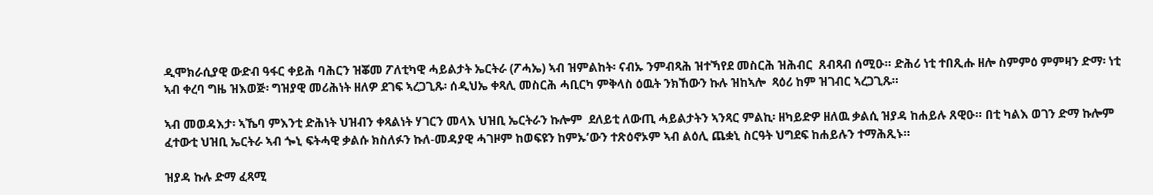ዲሞክራሲያዊ ውድብ ዓፋር ቀይሕ ባሕርን ዝቖመ ፖለቲካዊ ሓይልታት ኤርትራ (ፖሓኤ) ኣብ ዝምልከት፡ ናብኡ ንምብጻሕ ዝተኻየደ መስርሕ ዝሕብር  ጸብጻብ ሰሚዑ። ድሕሪ ነቲ ተበጺሑ ዘሎ ስምምዕ ምምዛን ድማ፡ ነቲ ኣብ ቀረባ ግዜ ዝእወጅ፡ ግዝያዊ መሪሕነት ዘለዎ ደገፍ ኣረጋጊጹ፡ ሰዲህኤ ቀጻሊ መስርሕ ሓቢርካ ምቅላስ ዕዉት ንክኸውን ኩሉ ዝከኣሎ  ጻዕሪ ከም ዝገብር ኣረጋጊጹ።

ኣብ መወዳእታ፡ ኣኼባ ምእንቲ ድሕነት ህዝብን ቀጻልነት ሃገርን መላእ ህዝቢ ኤርትራን ኩሎም  ደለይቲ ለውጢ ሓይልታትን ኣንጻር ምልኪ፡ ዘካይድዎ ዘለዉ ቃልሲ ዝያዳ ከሐይሉ ጸዊዑ። በቲ ካልእ ወገን ድማ ኩሎም ፈተውቲ ህዝቢ ኤርትራ ኣብ ጐኒ ፍትሓዊ ቃልሱ ክስለፉን ኩለ-መዳያዊ ሓገዞም ከወፍዩን ከምኡ’ውን ተጽዕኖኦም ኣብ ልዕሊ ጨቋኒ ስርዓት ህግደፍ ከሐይሉን ተማሕጺኑ።

ዝያዳ ኩሉ ድማ ፈጻሚ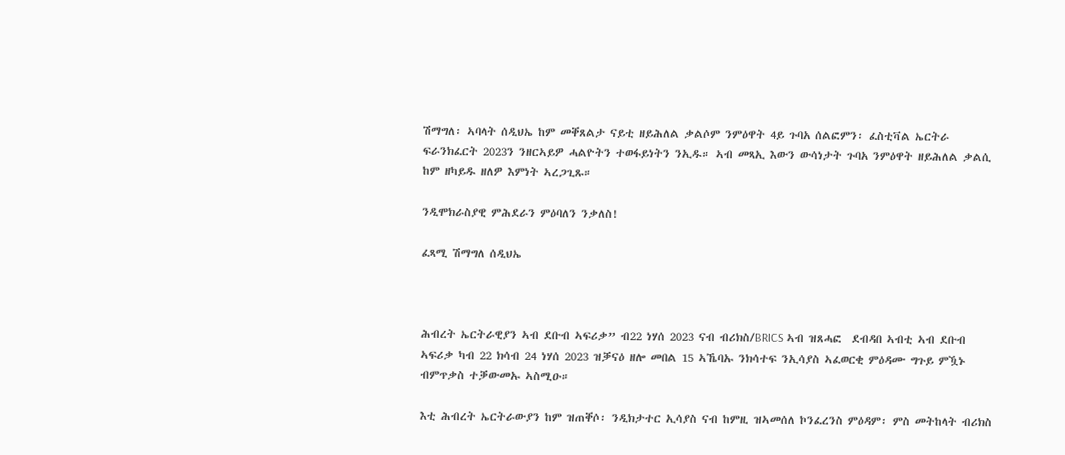ሽማግለ፡ ኣባላት ሰዲህኤ ከም መቐጸልታ ናይቲ ዘይሕለል ቃልሶም ንምዕዋት 4ይ ጉባአ ሰልፎምን፡ ፈስቲቫል ኤርትራ ፍራንክፈርት 2023ን ንዘርኣይዎ ሓልዮትን ተወፋይነትን ንኢዱ። ኣብ መጻኢ እውን ውሳነታት ጉባአ ንምዕዋት ዘይሕለል ቃልሲ ከም ዘካይዱ ዘለዎ እምነት ኣረጋጊጹ።

ንዲሞክራስያዊ ምሕደራን ምዕባለን ንቃለስ!

ፈጻሚ ሽማግለ ሰዲህኤ



ሕብረት ኤርትራዊያን ኣብ ደቡብ ኣፍሪቃ” ብ22 ነሃሰ 2023 ናብ ብሪክስ/BRICS ኣብ ዝጸሓፎ  ደብዳበ ኣብቲ ኣብ ደቡብ ኣፍሪቃ ካብ 22 ክሳብ 24 ነሃሰ 2023 ዝቓናዕ ዘሎ መበል 15 ኣኼባኡ ንክሳተፍ ንኢሳያስ ኣፈወርቂ ምዕዳሙ ግጉይ ምዃኑ ብምጥቃስ ተቓውመኡ ኣስሚዑ።

እቲ ሕብረት ኤርትራውያን ከም ዝጠቐሶ፡ ንዲክታተር ኢሳያስ ናብ ከምዚ ዝኣመሰለ ኮንፈረንስ ምዕዳም፡ ምስ መትከላት ብሪክስ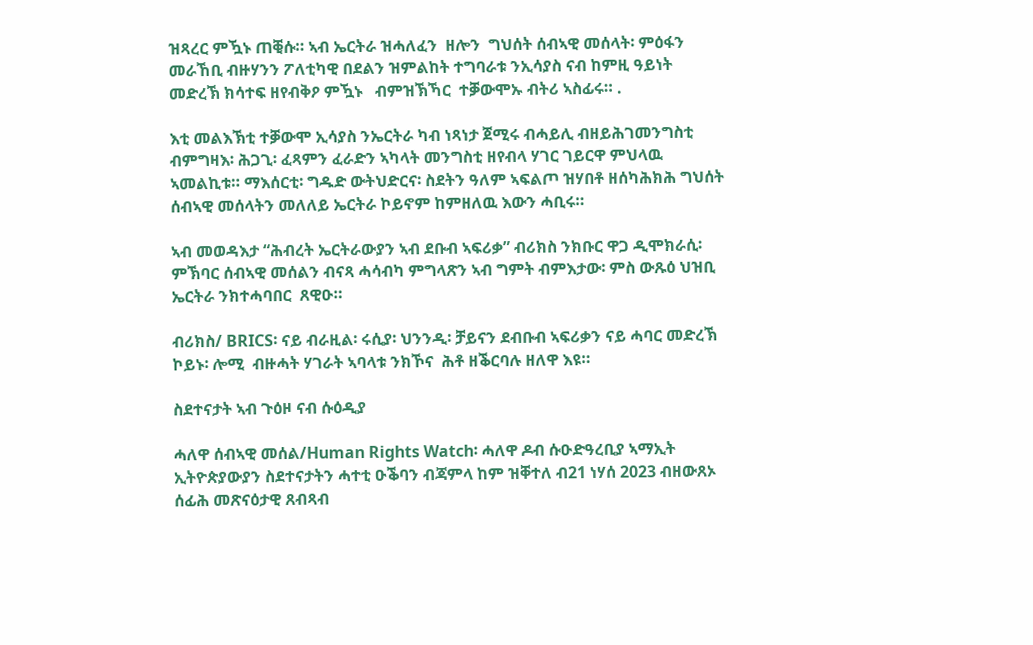ዝጻረር ምዃኑ ጠቒሱ። ኣብ ኤርትራ ዝሓለፈን  ዘሎን  ግህሰት ሰብኣዊ መሰላት፡ ምዕፋን መራኸቢ ብዙሃንን ፖለቲካዊ በደልን ዝምልከት ተግባራቱ ንኢሳያስ ናብ ከምዚ ዓይነት መድረኽ ክሳተፍ ዘየብቅዖ ምዃኑ   ብምዝኽኻር  ተቓውሞኡ ብትሪ ኣስፊሩ። .

እቲ መልእኽቲ ተቓውሞ ኢሳያስ ንኤርትራ ካብ ነጻነታ ጀሚሩ ብሓይሊ ብዘይሕገመንግስቲ ብምግዛእ፡ ሕጋጊ፡ ፈጻምን ፈራድን ኣካላት መንግስቲ ዘየብላ ሃገር ገይርዋ ምህላዉ ኣመልኪቱ። ማእሰርቲ፡ ግዱድ ውትህድርና፡ ስደትን ዓለም ኣፍልጦ ዝሃበቶ ዘሰካሕክሕ ግህሰት ሰብኣዊ መሰላትን መለለይ ኤርትራ ኮይኖም ከምዘለዉ እውን ሓቢሩ።

ኣብ መወዳእታ “ሕብረት ኤርትራውያን ኣብ ደቡብ ኣፍሪቃ” ብሪክስ ንክቡር ዋጋ ዲሞክራሲ፡ ምኽባር ሰብኣዊ መሰልን ብናጻ ሓሳብካ ምግላጽን ኣብ ግምት ብምእታው፡ ምስ ውጹዕ ህዝቢ ኤርትራ ንክተሓባበር  ጸዊዑ።

ብሪክስ/ BRICS፡ ናይ ብራዚል፡ ሩሲያ፡ ህንንዲ፡ ቻይናን ደብቡብ ኣፍሪቃን ናይ ሓባር መድረኽ ኮይኑ፡ ሎሚ  ብዙሓት ሃገራት ኣባላቱ ንክኾና  ሕቶ ዘቕርባሉ ዘለዋ እዩ።

ስደተናታት ኣብ ጉዕዞ ናብ ሱዕዲያ

ሓለዋ ሰብኣዊ መሰል/Human Rights Watch፡ ሓለዋ ዶብ ሱዑድዓረቢያ ኣማኢት ኢትዮጵያውያን ስደተናታትን ሓተቲ ዑቕባን ብጃምላ ከም ዝቐተለ ብ21 ነሃሰ 2023 ብዘውጸኦ ሰፊሕ መጽናዕታዊ ጸብጻብ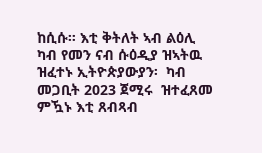ከሲሱ። እቲ ቅትለት ኣብ ልዕሊ ካብ የመን ናብ ሱዕዲያ ዝኣትዉ ዝፈተኑ ኢትዮጵያውያን፡  ካብ መጋቢት 2023 ጀሚሩ  ዝተፈጸመ ምዃኑ እቲ ጸብጻብ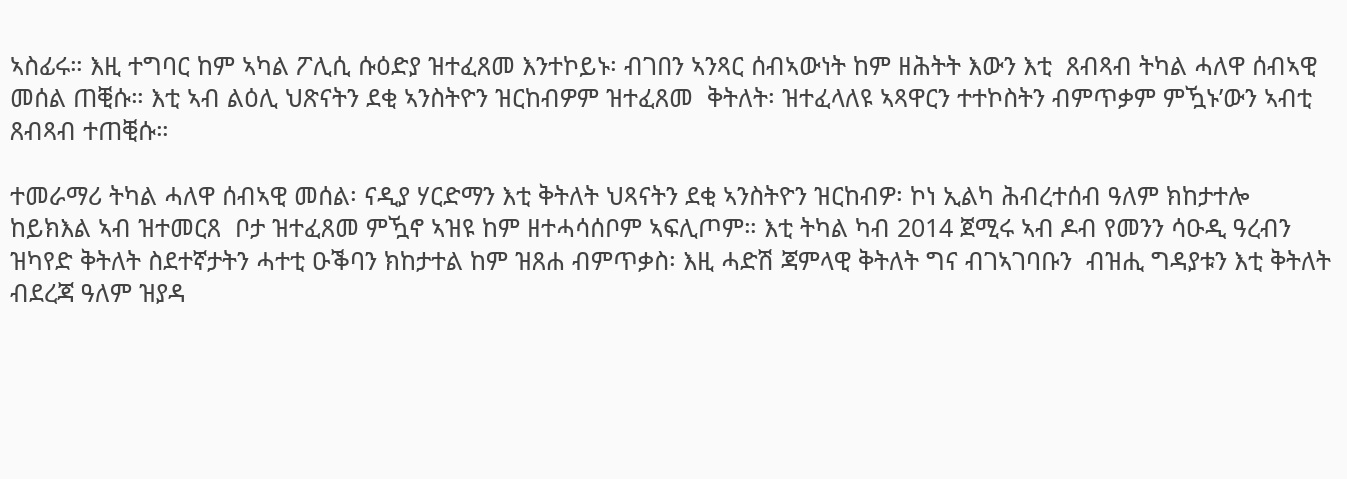ኣስፊሩ። እዚ ተግባር ከም ኣካል ፖሊሲ ሱዕድያ ዝተፈጸመ እንተኮይኑ፡ ብገበን ኣንጻር ሰብኣውነት ከም ዘሕትት እውን እቲ  ጸብጻብ ትካል ሓለዋ ሰብኣዊ መሰል ጠቒሱ። እቲ ኣብ ልዕሊ ህጽናትን ደቂ ኣንስትዮን ዝርከብዎም ዝተፈጸመ  ቅትለት፡ ዝተፈላለዩ ኣጻዋርን ተተኮስትን ብምጥቃም ምዃኑ’ውን ኣብቲ ጸብጻብ ተጠቒሱ።

ተመራማሪ ትካል ሓለዋ ሰብኣዊ መሰል፡ ናዲያ ሃርድማን እቲ ቅትለት ህጻናትን ደቂ ኣንስትዮን ዝርከብዎ፡ ኮነ ኢልካ ሕብረተሰብ ዓለም ክከታተሎ   ከይክእል ኣብ ዝተመርጸ  ቦታ ዝተፈጸመ ምዃኖ ኣዝዩ ከም ዘተሓሳሰቦም ኣፍሊጦም። እቲ ትካል ካብ 2014 ጀሚሩ ኣብ ዶብ የመንን ሳዑዲ ዓረብን ዝካየድ ቅትለት ስደተኛታትን ሓተቲ ዑቕባን ክከታተል ከም ዝጸሐ ብምጥቃስ፡ እዚ ሓድሽ ጃምላዊ ቅትለት ግና ብገኣገባቡን  ብዝሒ ግዳያቱን እቲ ቅትለት ብደረጃ ዓለም ዝያዳ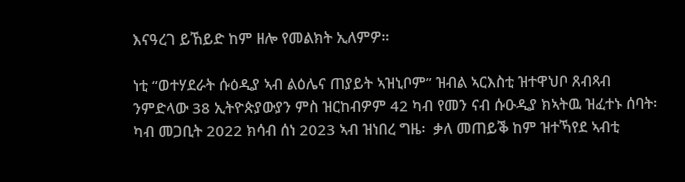እናዓረገ ይኸይድ ከም ዘሎ የመልክት ኢለምዎ።

ነቲ “ወተሃደራት ሱዕዲያ ኣብ ልዕሌና ጠያይት ኣዝኒቦም” ዝብል ኣርእስቲ ዝተዋህቦ ጸብጻብ ንምድላው 38 ኢትዮጵያውያን ምስ ዝርከብዎም 42 ካብ የመን ናብ ሱዑዲያ ክኣትዉ ዝፈተኑ ሰባት፡  ካብ መጋቢት 2022 ክሳብ ሰነ 2023 ኣብ ዝነበረ ግዜ፡  ቃለ መጠይቕ ከም ዝተኻየደ ኣብቲ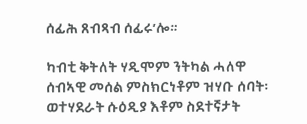ሰፊሕ ጸብጻብ ሰፊሩ’ሎ።

ካብቲ ቅትለት ሃዲሞም ንትካል ሓለዋ ሰብኣዊ መሰል ምስክርነቶም ዝሃቡ ሰባት፡ ወተሃደራት ሱዕዲያ እቶም ስደተኛታት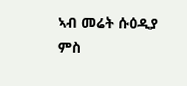ኣብ መሬት ሱዕዲያ ምስ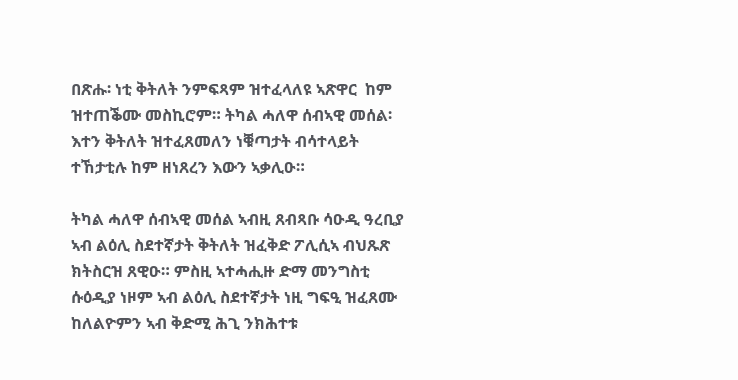በጽሑ፡ ነቲ ቅትለት ንምፍጻም ዝተፈላለዩ ኣጽዋር  ከም ዝተጠቕሙ መስኪሮም። ትካል ሓለዋ ሰብኣዊ መሰል፡ እተን ቅትለት ዝተፈጸመለን ነቑጣታት ብሳተላይት ተኸታቲሉ ከም ዘነጸረን እውን ኣቃሊዑ።

ትካል ሓለዋ ሰብኣዊ መሰል ኣብዚ ጸብጻቡ ሳዑዲ ዓረቢያ ኣብ ልዕሊ ስደተኛታት ቅትለት ዝፈቅድ ፖሊሲኣ ብህጹጽ ክትስርዝ ጸዊዑ። ምስዚ ኣተሓሒዙ ድማ መንግስቲ ሱዕዲያ ነዞም ኣብ ልዕሊ ስደተኛታት ነዚ ግፍዒ ዝፈጸሙ ከለልዮምን ኣብ ቅድሚ ሕጊ ንክሕተቱ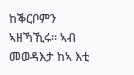ከቕርቦምን ኣዘኻኺሩ። ኣብ መወዳእታ ከኣ እቲ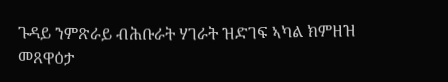ጉዳይ ንምጽራይ ብሕቡራት ሃገራት ዝድገፍ ኣካል ክምዘዝ መጸዋዕታ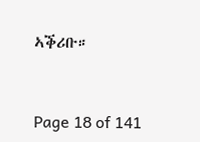ኣቕሪቡ።



Page 18 of 141